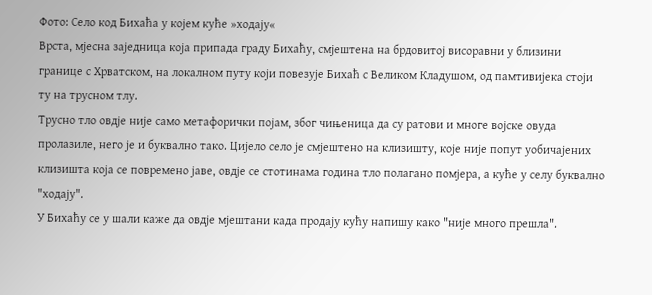Фото: Село код Бихаћа у којем куће »ходају«
Врста, мјесна заједница која припада граду Бихаћу, смјештена на брдовитој висоравни у близини границе с Хрватском, на локалном путу који повезује Бихаћ с Великом Кладушом, од памтивијека стоји ту на трусном тлу.
Трусно тло овдје није само метафорички појам, због чињеница да су ратови и многе војске овуда пролазиле, него је и буквално тако. Цијело село је смјештено на клизишту, које није попут уобичајених клизишта која се повремено јаве, овдје се стотинама година тло полагано помјера, а куће у селу буквално "ходају".
У Бихаћу се у шали каже да овдје мјештани када продају кућу напишу како "није много прешла".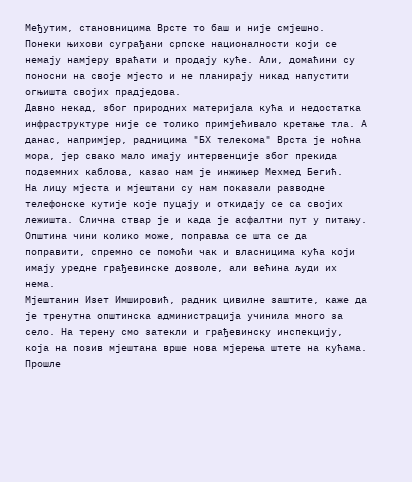Међутим, становницима Врсте то баш и није смјешно.
Понеки њихови суграђани српске националности који се немају намјеру враћати и продају куће. Али, домаћини су поносни на своје мјесто и не планирају никад напустити огњишта својих прадједова.
Давно некад, због природних материјала кућа и недостатка инфраструктуре није се толико примјећивало кретање тла. А данас, напримјер, радницима "БХ телекома" Врста је ноћна мора, јер свако мало имају интервенције због прекида подземних каблова, казао нам је инжињер Мехмед Бегић.
На лицу мјеста и мјештани су нам показали разводне телефонске кутије које пуцају и откидају се са својих лежишта. Слична ствар је и када је асфалтни пут у питању.
Општина чини колико може, поправља се шта се да поправити, спремно се помоћи чак и власницима кућа који имају уредне грађевинске дозволе, али већина људи их нема.
Мјештанин Изет Имшировић, радник цивилне заштите, каже да је тренутна општинска администрација учинила много за село. На терену смо затекли и грађевинску инспекцију, која на позив мјештана врше нова мјерења штете на кућама.
Прошле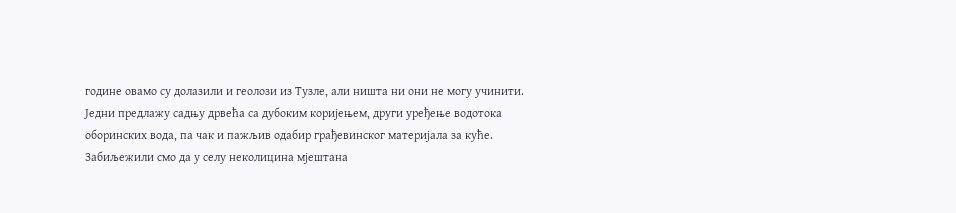године овамо су долазили и геолози из Тузле, али ништа ни они не могу учинити. Једни предлажу садњу дрвећа са дубоким коријењем, други уређење водотока оборинских вода, па чак и пажљив одабир грађевинског материјала за куће.
Забиљежили смо да у селу неколицина мјештана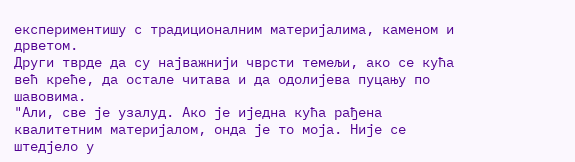експериментишу с традиционалним материјалима, каменом и дрветом.
Други тврде да су најважнији чврсти темељи, ако се кућа већ креће, да остале читава и да одолијева пуцању по шавовима.
"Али, све је узалуд. Ако је иједна кућа рађена квалитетним материјалом, онда је то моја. Није се штедјело у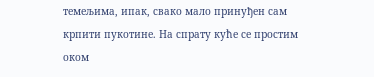темељима, ипак, свако мало принуђен сам крпити пукотине. На спрату куће се простим оком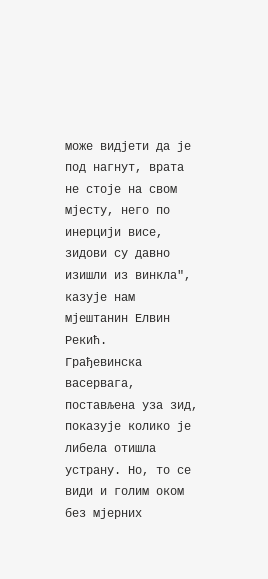може видјети да је под нагнут, врата не стоје на свом мјесту, него по инерцији висе, зидови су давно изишли из винкла", казује нам мјештанин Елвин Рекић.
Грађевинска васервага, постављена уза зид, показује колико је либела отишла устрану. Но, то се види и голим оком без мјерних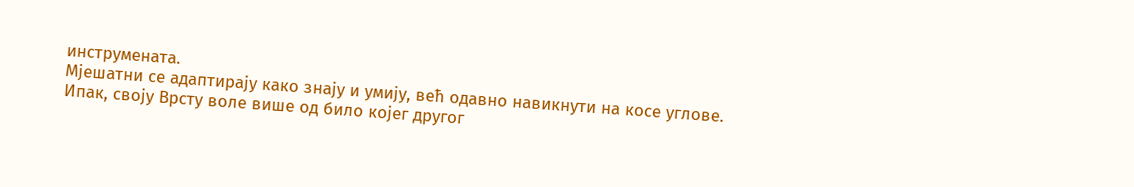инструмената.
Мјешатни се адаптирају како знају и умију, већ одавно навикнути на косе углове. Ипак, своју Врсту воле више од било којег другог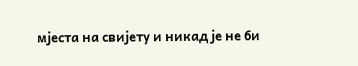мјеста на свијету и никад је не би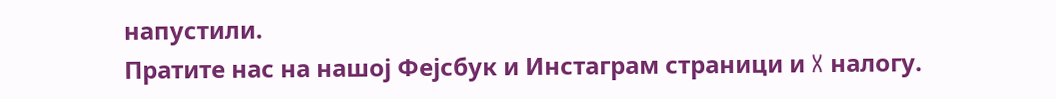напустили.
Пратите нас на нашој Фејсбук и Инстаграм страници и X налогу.